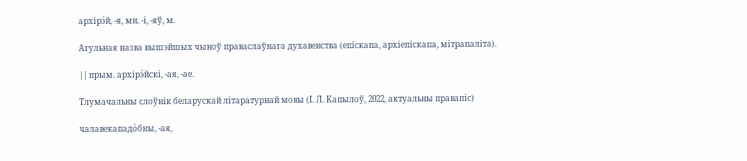архірэ́й, -я, мн. -і, -яў, м.

Агульная назва вышэйшых чыноў праваслаўнага духавенства (епіскапа, архіепіскапа, мітрапаліта).

|| прым. архірэ́йскі, -ая, -ае.

Тлумачальны слоўнік беларускай літаратурнай мовы (І. Л. Капылоў, 2022, актуальны правапіс)

чалавекападо́бны, -ая,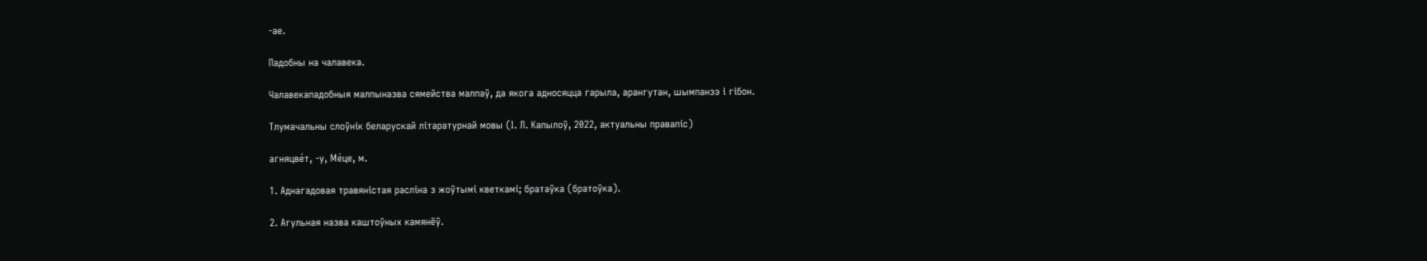-ае.

Падобны на чалавека.

Чалавекападобныя малпыназва сямейства малпаў, да якога адносяцца гарыла, арангутан, шымпанзэ і гібон.

Тлумачальны слоўнік беларускай літаратурнай мовы (І. Л. Капылоў, 2022, актуальны правапіс)

агняцве́т, -у, Ме́це, м.

1. Аднагадовая травяністая расліна з жоўтымі кветкамі; братаўка (братоўка).

2. Агульная назва каштоўных камянёў.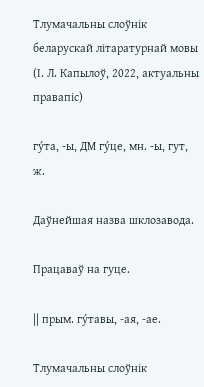Тлумачальны слоўнік беларускай літаратурнай мовы (І. Л. Капылоў, 2022, актуальны правапіс)

гу́та, -ы, ДМ гу́це, мн. -ы, гут, ж.

Даўнейшая назва шклозавода.

Працаваў на гуце.

|| прым. гу́тавы, -ая, -ае.

Тлумачальны слоўнік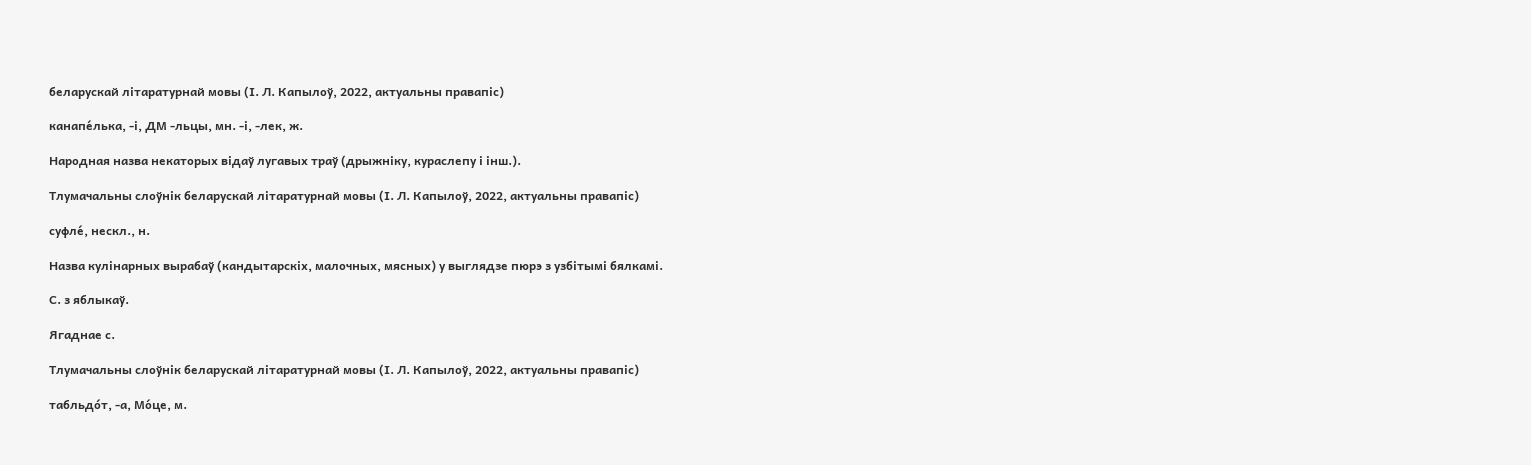беларускай літаратурнай мовы (І. Л. Капылоў, 2022, актуальны правапіс)

канапе́лька, -і, ДМ -льцы, мн. -і, -лек, ж.

Народная назва некаторых відаў лугавых траў (дрыжніку, кураслепу і інш.).

Тлумачальны слоўнік беларускай літаратурнай мовы (І. Л. Капылоў, 2022, актуальны правапіс)

суфле́, нескл., н.

Назва кулінарных вырабаў (кандытарскіх, малочных, мясных) у выглядзе пюрэ з узбітымі бялкамі.

С. з яблыкаў.

Ягаднае с.

Тлумачальны слоўнік беларускай літаратурнай мовы (І. Л. Капылоў, 2022, актуальны правапіс)

табльдо́т, -а, Мо́це, м.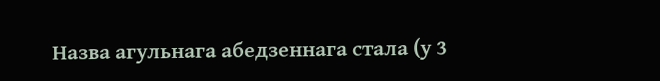Назва агульнага абедзеннага стала (у 3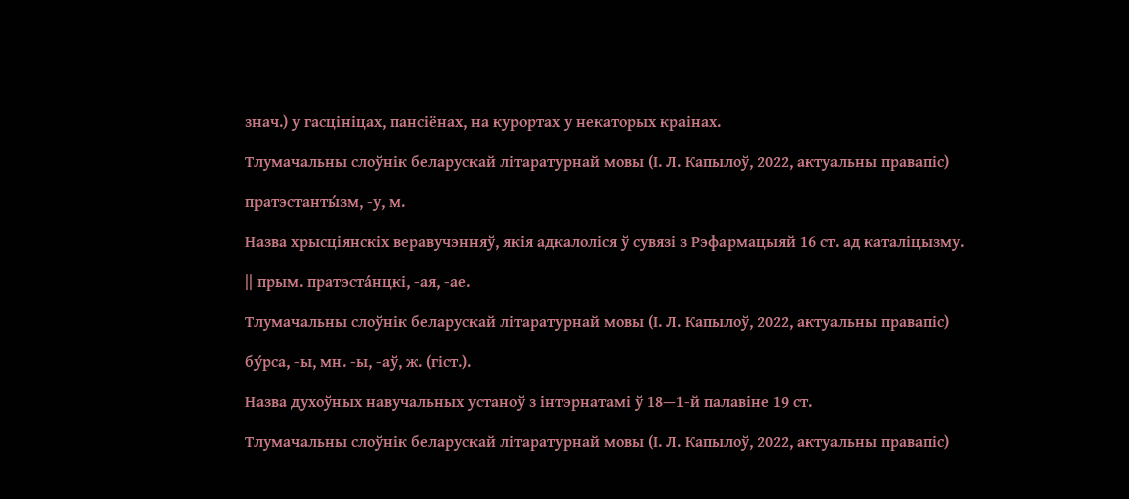знач.) у гасцініцах, пансіёнах, на курортах у некаторых краінах.

Тлумачальны слоўнік беларускай літаратурнай мовы (І. Л. Капылоў, 2022, актуальны правапіс)

пратэстанты́зм, -у, м.

Назва хрысціянскіх веравучэнняў, якія адкалоліся ў сувязі з Рэфармацыяй 16 ст. ад каталіцызму.

|| прым. пратэста́нцкі, -ая, -ае.

Тлумачальны слоўнік беларускай літаратурнай мовы (І. Л. Капылоў, 2022, актуальны правапіс)

бу́рса, -ы, мн. -ы, -аў, ж. (гіст.).

Назва духоўных навучальных устаноў з інтэрнатамі ў 18—1-й палавіне 19 ст.

Тлумачальны слоўнік беларускай літаратурнай мовы (І. Л. Капылоў, 2022, актуальны правапіс)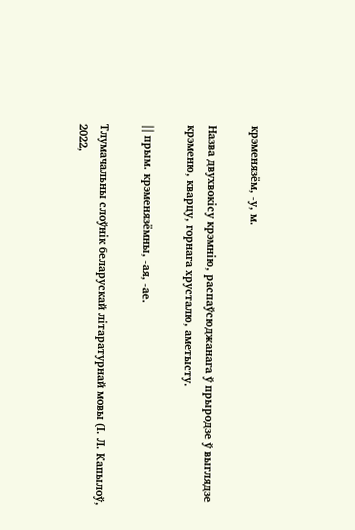крэменязём, -у, м.

Назва двухвокісу крэмнію, распаўсюджанага ў прыродзе ў выглядзе крэменю, кварцу, горнага хрусталю, аметысту.

|| прым. крэменязёмны, -ая, -ае.

Тлумачальны слоўнік беларускай літаратурнай мовы (І. Л. Капылоў, 2022,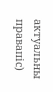актуальны правапіс)